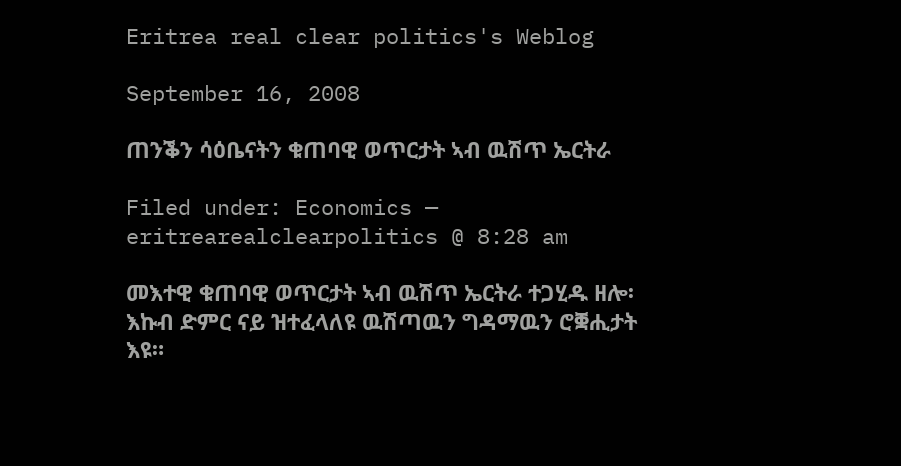Eritrea real clear politics's Weblog

September 16, 2008

ጠንቕን ሳዕቤናትን ቁጠባዊ ወጥርታት ኣብ ዉሽጥ ኤርትራ

Filed under: Economics — eritrearealclearpolitics @ 8:28 am

መእተዊ ቁጠባዊ ወጥርታት ኣብ ዉሽጥ ኤርትራ ተጋሂዱ ዘሎ፡ እኩብ ድምር ናይ ዝተፈላለዩ ዉሽጣዉን ግዳማዉን ሮቛሒታት እዩ።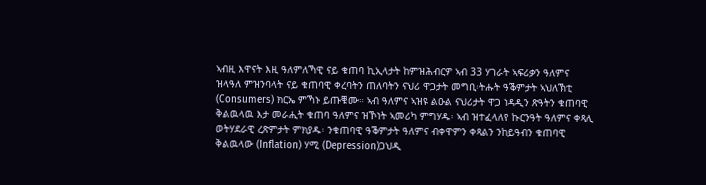ኣብዚ እዋናት እዚ ዓለምለኻዊ ናይ ቁጠባ ኪኢላታት ከምዝሕብርዎ ኣብ 33 ሃገራት ኣፍሪቃን ዓለምና ዝላዓለ ምዝንባላት ናይ ቁጠባዊ ቀረባትን ጠለባትን ናህሪ ዋጋታት መግቢ፡ትሑት ዓቕምታት ኣህለኽቲ (Consumers) ክርኤ ምኻኑ ይጡቑሙ። ኣብ ዓለምና ኣዝዩ ልዑል ናህሪታት ዋጋ ነዳዲን ጽዓትን ቁጠባዊ ቅልዉላዉ እታ መራሒት ቁጠባ ዓለምና ዝኾነት ኣመሪካ ምግሃዱ፡ ኣብ ዝተፈላለየ ኩርንዓት ዓለምና ቀጻሊ ወትሃደራዊ ረጽምታት ምክያዱ፡ ንቁጠባዊ ዓቕምታት ዓለምና ብቀዋምን ቀጻልን ንከይዓብን ቁጠባዊ ቅልዉላው (Inflation) ሃሚ (Depression)ጋህዲ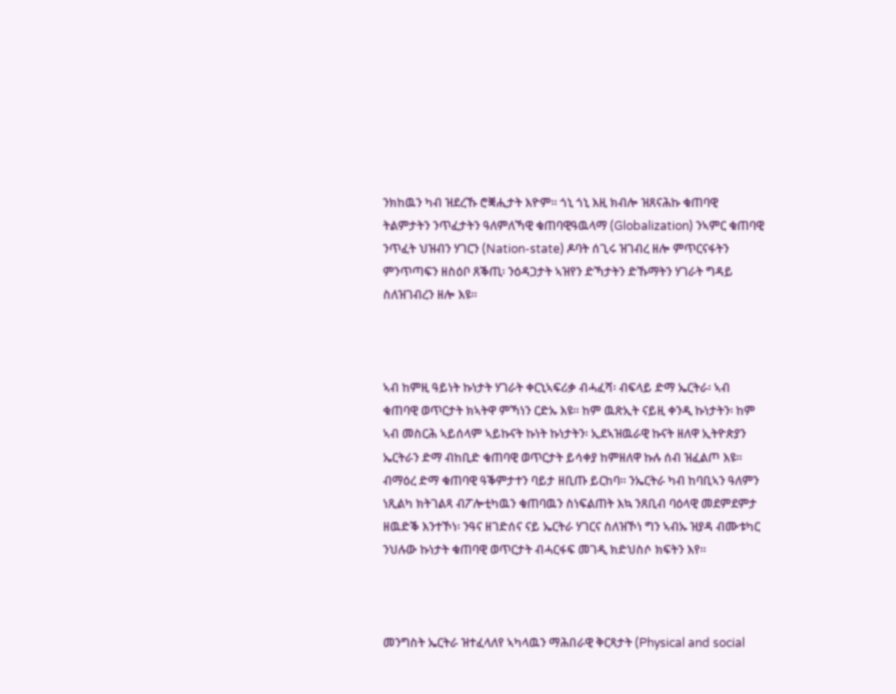ንክከዉን ካብ ዝደረኹ ሮቛሒታት እዮም። ጎኒ ጎኒ እዚ ክብሎ ዝጸናሕኩ ቁጠባዊ ትልምታትን ንጥፈታትን ዓለምለኻዊ ቁጠባዊዓዉላማ (Globalization) ንኣምር ቁጠባዊ ንጥፈት ህዝብን ሃገርን (Nation-state) ዶባት ሰጊሩ ዝገብረ ዘሎ ምጥርናፋትን ምንጥጣፍን ዘስዕቦ ጸቕጢ፡ ንዕዳጋታት ኣዝየን ድኻታትን ድኹማትን ሃገራት ግዳይ ስለዝገብረን ዘሎ እዩ።



ኣብ ከምዚ ዓይነት ኩነታት ሃገራት ቀርኒኣፍሪቃ ብሓፈሻ፡ ብፍላይ ድማ ኤርትራ፡ ኣብ ቁጠባዊ ወጥርታት ክኣትዋ ምኻነን ርድኡ እዩ። ከም ዉጽኢት ናይዚ ቀንዲ ኩነታትን፡ ከም ኣብ መስርሕ ኣይሰላም ኣይኩናት ኩነት ኩነታትን፡ ኢደኣዝዉራዊ ኩናት ዘለዋ ኢትዮጵያን ኤርትራን ድማ ብከቢድ ቁጠባዊ ወጥርታት ይሳቀያ ከምዘለዋ ኩሉ ሰብ ዝፈልጦ እዩ። ብማዕረ ድማ ቁጠባዊ ዓቕምታተን ባይታ ዘቢጡ ይርከባ። ንኤርትራ ካብ ከባቢኣን ዓለምን ነጺልካ ክትገልጻ ብፖሎቲካዉን ቁጠባዉን ስነፍልጠት እኳ ንጸቢብ ባዕላዊ መደምደምታ ዘዉድቕ እንተኾነ፡ ንዓና ዘገድሰና ናይ ኤርትራ ሃገርና ስለዝኾነ ግን ኣብኡ ዝያዳ ብሙቱካር ንህሉው ኩነታት ቁጠባዊ ወጥርታት ብሓርፋፍ መገዲ ክድህስሶ ክፍትን እየ።



መንግስት ኤርትራ ዝተፈላለየ ኣካላዉን ማሕበራዊ ቅርጻታት (Physical and social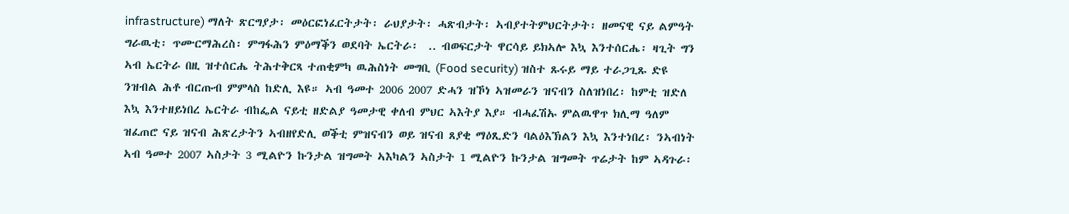infrastructure) ማለት ጽርግያታ፡ መዕርፎነፈርትታት፡ ራህያታት፡ ሓጽብታት፡ ኣብያተትምህርትታት፡ ዘመናዊ ናይ ልምዓት ግራዉቲ፡ ጥሙርማሕረስ፡ ምግፋሕን ምዕማቕን ወደባት ኤርትራ፡  .. ብወፍርታት ዋርሳይ ይክኣሎ እኳ እንተሰርሔ፡ ዛጊት ግን ኣብ ኤርትራ በዚ ዝተሰርሔ ትሕተቅርጻ ተጠቂምካ ዉሕስነት መግቢ (Food security) ዝስተ ጹሩይ ማይ ተራጋጊጹ ድዩ ንዝብል ሕቶ ብርጡብ ምምላስ ከድሊ እዩ። ኣብ ዓመተ 2006 2007 ድሓን ዝኾነ ኣዝመራን ዝናብን ስለዝነበረ፡ ከምቲ ዝድለ እኳ እንተዘይነበረ ኤርትራ ብከፌል ናይቲ ዘድልያ ዓመታዊ ቀለብ ምህር ኣእትያ እያ። ብሓፈሽኡ ምልዉዋጥ ክሊማ ዓለም ዝፈጠሮ ናይ ዝናብ ሕጽረታትን ኣብዘየድሊ ወቕቲ ምዝናብን ወይ ዝናብ ጸያቂ ማዕጺድን ባልዕእኽልን እኳ እንተነበረ፡ ንኣብነት ኣብ ዓመተ 2007 ኣስታት 3 ሚልዮን ኩንታል ዝግመት ኣእካልን ኣስታት 1 ሚልዮን ኩንታል ዝግመት ጥሬታት ከም ኣዳጉራ፡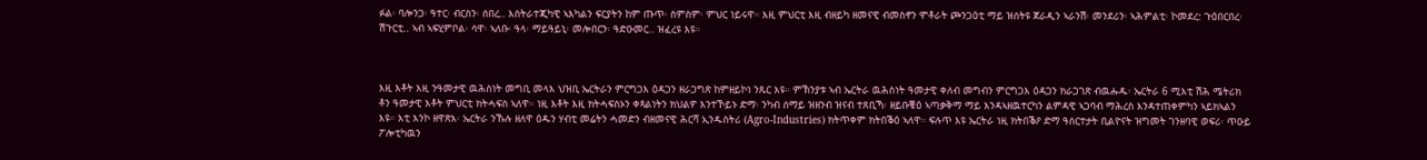ፉል፡ ባሎንጋ፡ ዓተር፡ ብርስን፡ ሰበረ.. እስትራተጂካዊ ኣእካልን ፍርያትን ከም ጡጥ፡ ስምስም፡ ምህር ነይሩዋ። እዚ ምህርቲ እዚ ብዘይካ ዘመናዊ ብመስኖን ሞቶራት ጮንጋዕቲ ማይ ዝሰትዩ ጀራዲን ኣራንሽ፡ መንደሪን፡ ኣሕምልቲ፡ ኮመደረ: ጉዕበርበረ፡ ሽጉርቲ.. ኣብ ኣፍሂምቦል፡ ሳዋ፡ ኣለቡ፡ ዓላ፡ ማይዓይኒ፡ መሎበርን፡ ዓድዑመር.. ዝፈረዩ እዩ።



እዚ እቶት እዚ ንዓመታዊ ዉሕስነት መግቢ መላእ ህዝቢ ኤርትራን ምርግጋእ ዕዳጋን ዘራጋግጽ ከምዘይኮነ ንጹር እዩ። ምኽንያቱ ኣብ ኤርትራ ዉሕስነት ዓመታዊ ቀለብ መግብን ምርግጋእ ዕዳጋን ክራጋገጽ ብዉሑዱ፡ ኤርትራ 6 ሚእቲ ሽሕ ሜትሪክ ቶን ዓመታዊ እቶት ምህርቲ ክትሓፍስ ኣለዋ። ነዚ እቶት እዚ ክትሓፍስኦን ቀጻልነትን ክህልዎ እንተኾይኑ ድማ፡ ንካብ ሰማይ ዝዘንብ ዝናብ ተጸቢኻ፡ ዘይቡቑዕ ኣጣቃቅማ ማይ እንዳኣዘዉተርካን ልምዳዊ ኣጋባብ ማሕረስ እንዳተጠቀምካን ኣይክኣልን እዩ። እቲ እንኮ ዘዋጽእ፡ ኤርትራ ንኹሉ ዘለዋ ዕዱን ሃብቲ መሬትን ሓመድን ብዘመናዊ ሕርሻ ኢንዱስትሪ (Agro-Industries) ክትጥቀም ክትበቕዕ ኣለዋ። ፍሉጥ እዩ ኤርትራ ነዚ ክትበቕዖ ድማ ዓሰርተታት ቢልዮናት ዝግመት ገንዘባዊ ወፍሪ፡ ጥዑይ ፖሎቲካዉን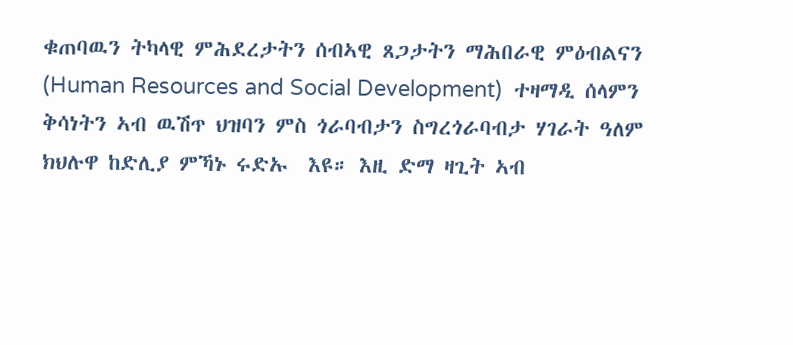ቁጠባዉን ትካላዊ ምሕደረታትን ሰብኣዊ ጸጋታትን ማሕበራዊ ምዕብልናን (Human Resources and Social Development)  ተዛማዲ ሰላምን ቅሳነትን ኣብ ዉሽጥ ህዝባን ምስ ጎራባብታን ስግረጎራባብታ ሃገራት ዓለም ክህሉዋ ከድሊያ ምኻኑ ሩድኡ  እዩ። እዚ ድማ ዛጊት ኣብ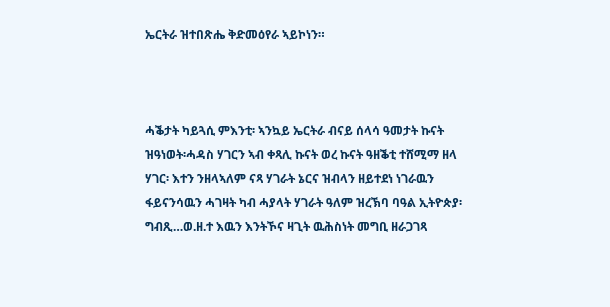ኤርትራ ዝተበጽሔ ቅድመዕየራ ኣይኮነን።



ሓቕታት ካይጓሲ ምእንቲ፡ ኣንኳይ ኤርትራ ብናይ ሰላሳ ዓመታት ኩናት ዝዓነወት፡ሓዳስ ሃገርን ኣብ ቀጻሊ ኩናት ወረ ኩናት ዓዘቕቲ ተሸሚማ ዘላ ሃገር፡ እተን ንዘላኣለም ናጻ ሃገራት ኔርና ዝብላን ዘይተደነ ነገራዉን ፋይናንሳዉን ሓገዛት ካብ ሓያላት ሃገራት ዓለም ዝረኽባ ባዓል ኢትዮጵያ፡ ግብጺ…ወ.ዘ.ተ እዉን እንትኾና ዛጊት ዉሕስነት መግቢ ዘራጋገጻ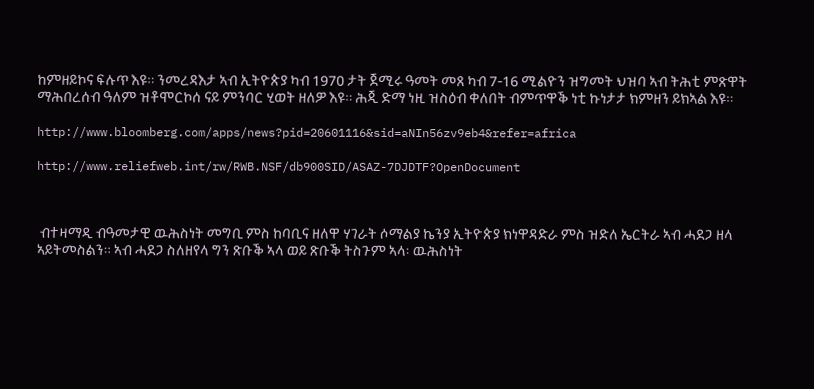ከምዘይኮና ፍሉጥ እዩ። ንመረዳእታ ኣብ ኢትዮጵያ ካብ 1970 ታት ጀሚሩ ዓመት መጸ ካብ 7-16 ሚልዮን ዝግመት ህዝባ ኣብ ትሕቲ ምጽዋት  ማሕበረሰብ ዓለም ዝቶሞርኮሰ ናይ ምንባር ሂወት ዘለዎ እዩ። ሕጂ ድማ ነዚ ዝስዕብ ቀለበት ብምጥዋቕ ነቲ ኩነታታ ክምዘን ይክኣል እዩ።

http://www.bloomberg.com/apps/news?pid=20601116&sid=aNIn56zv9eb4&refer=africa

http://www.reliefweb.int/rw/RWB.NSF/db900SID/ASAZ-7DJDTF?OpenDocument



 ብተዛማዲ ብዓመታዊ ዉሕስነት መግቢ ምስ ከባቢና ዘለዋ ሃገራት ሶማልያ ኬንያ ኢትዮጵያ ክነዋዳድራ ምስ ዝድለ ኤርትራ ኣብ ሓደጋ ዘላ ኣይትመስልን። ኣብ ሓደጋ ስለዘየላ ግን ጽቡቕ ኣላ ወይ ጽቡቕ ትስጉም ኣላ፡ ዉሕስነት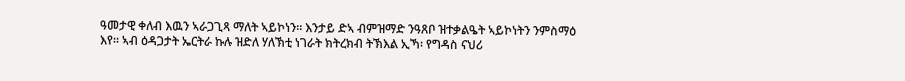ዓመታዊ ቀለብ እዉን ኣራጋጊጻ ማለት ኣይኮነን። እንታይ ድኣ ብምዝማድ ንዓጸቦ ዝተቃልዔት ኣይኮነትን ንምስማዕ እየ። ኣብ ዕዳጋታት ኤርትራ ኩሉ ዝድለ ሃለኽቲ ነገራት ክትረክብ ትኽእል ኢኻ፡ የግዳስ ናህሪ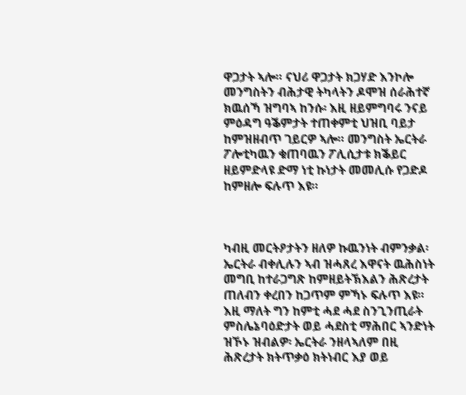ዋጋታት ኣሎ። ናህሪ ዋጋታት ክጋሃድ እንኮሎ መንግስትን ብሕታዊ ትካላትን ዶሞዝ ሰራሕተኛ ክዉሰኻ ዝግባኣ ከንሱ፡ እዚ ዘይምግባሩ ንናይ ምዕዳግ ዓቕምታት ተጠቀምቲ ህዝቢ ባይታ ከምዝዘብጥ ገይርዎ ኣሎ። መንግስት ኤርትራ ፖሎቲካዉን ቁጠባዉን ፖሊሲታቱ ክቕይር ዘይምድላዩ ድማ ነቲ ኩነታት መመሊሱ የጋድዶ ከምዘሎ ፍሉጥ እዩ።



ካብዚ መርትዖታትን ዘለዎ ኩዉንነት ብምንቃል፡ ኤርትራ ብቀሊሉን ኣብ ዝሓጸረ እዋናት ዉሕስነት መግቢ ከተራጋግጽ ከምዘይትኽእልን ሕጽረታት ጠለብን ቀረበን ከጋጥም ምኻኑ ፍሉጥ እዩ። እዚ ማለት ግን ከምቲ ሓደ ሓደ ስንጊንጢራት ምስሌኔባዕድታት ወይ ሓደስቲ ማሕበር ኣንድነት ዝኾኑ ዝብልዎ፡ ኤርትራ ንዘላኣለም በዚ ሕጽረታት ክትጥቃዕ ክትነብር እያ ወይ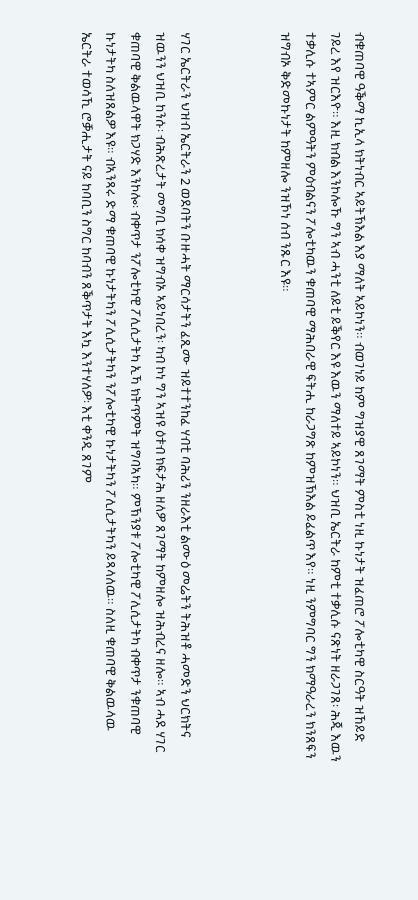ብቁጠባዊ ዓቕማ ኪኢላ ክትነብር ኣይትኽእል እያ ማለት ኣይኮነን። ብወገነይ ከም ግዝያዊ ጸገማት ምስቲ ነዚ ኩነታት ዝፈጠሮ ፖሎቲካዊ ስርዓት ዝኸይድ ገይረ እየ ዝርእዮ። እዚ ክብል እንኮሎኹ ግን ኣብ ሓንቲ ለይቲ ይቕየር እዩ እዉን ማለተይ ኣይኮነን። ህዝቢ ኤርትራ ከምቲ ተቃሊሱ ናጽነት ዘራጋገጸ፡ ሕጂ እዉን ተቃሊሱ ተኣምር ልምዓትን ምዕብልናን ፖሎቲካዉን ቁጠባዊ ማሕበራዊ ፍትሒ ከራጋግጽ ከምዝኽእል ይፈልጥ እየ። ነዚ ንምግባር ግን ክማዓራረን ክንጸፍን ዝግብኦ ቅድመኩነታት ከምዘሎ ንዝኾነ ሰብ ንጹር እዩ።



ሃገር ኤርትራን ህዝብ ኤርትራን 2 ወደባትን ቡዙሓት ማርሳታትን ፈጺሙ ዝይተተንከፈ ሃብቲ ባሕሪን ንዘራእቲ ልሙዕ መሬትን ትሕዝቶ ሓመድን ህርክትና ዝዉንን ህዝቢ ከንሱ፡ ብሕጽረታት መግቢ ክሳቀ ዝግብኦ ኣይነበረን፡ ካብ ኮነ ግን ኣዝዩ ዕቱብ ክፍታሕ ዘለዎ ጸገማት ከምዘሎ ዝሕብረና ዘሎ። ኣብ ሓደ ሃገር ቁጠባዊ ቅልዉላዋት ክጋሃድ እንኮሎ፡ ብቀጥታ ንፖሎቲካዊ ፖሊሲታትካ ኢኻ ክትጥምት ዝግባኣካ። ምኽንያቱ ፖሎቲካዊ ፖሊሲታትካ ብቀጥታ ንቁጠባዊ ኩነታትካ ስለዝጸልዎ እዩ። ብኣንጻሩ ድማ ቁጠባዊ ኩነታትካን ፖሊሲታትካን ንፖሎቲካዊ ኩነታትካን ፖሊሲታትካን ይጻላለዉ። ስለዚ ቁጠባዊ ቅልዉላዉ ኤርትራ ተወሳኺ ሮቓሒታት ናይ ከባቢን ስግር ከባብን ጸቕጥታት እኳ እንተሃለዎ፡ እቲ ቀንዲ ጸገም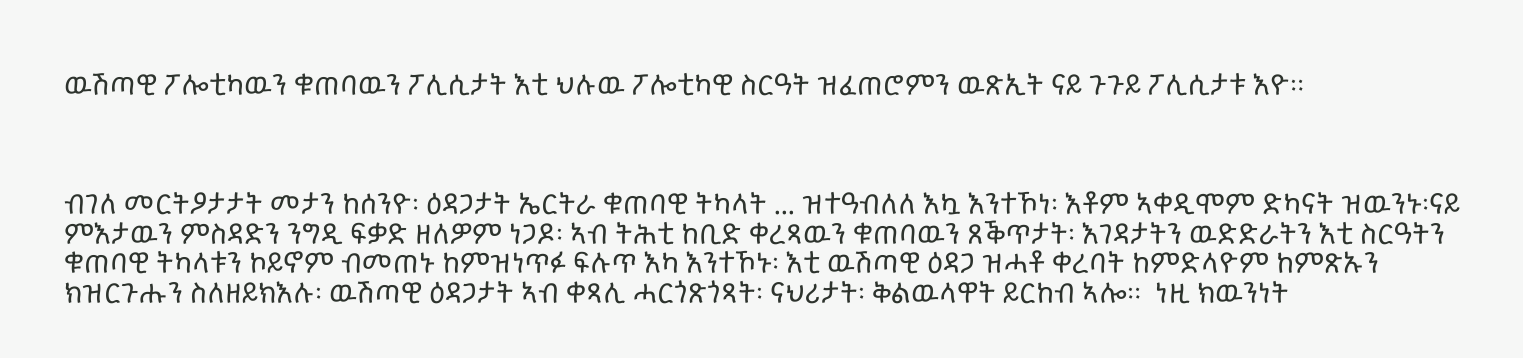ዉሽጣዊ ፖሎቲካዉን ቁጠባዉን ፖሊሲታት እቲ ህሉዉ ፖሎቲካዊ ስርዓት ዝፈጠሮምን ዉጽኢት ናይ ጉጉይ ፖሊሲታቱ እዮ።



ብገለ መርትዖታታት መታን ከሰንዮ፡ ዕዳጋታት ኤርትራ ቁጠባዊ ትካላት ... ዝተዓብለለ እኳ እንተኾነ፡ እቶም ኣቀዲሞም ድካናት ዝዉንኑ፡ናይ ምእታዉን ምስዳድን ንግዲ ፍቃድ ዘለዎም ነጋዶ፡ ኣብ ትሕቲ ከቢድ ቀረጻዉን ቁጠባዉን ጸቕጥታት፡ እገዳታትን ዉድድራትን እቲ ስርዓትን ቁጠባዊ ትካላቱን ኮይኖም ብመጠኑ ከምዝነጥፉ ፍሉጥ እካ እንተኾኑ፡ እቲ ዉሽጣዊ ዕዳጋ ዝሓቶ ቀረባት ከምድላዮም ከምጽኡን ክዝርጉሑን ስለዘይክእሉ፡ ዉሽጣዊ ዕዳጋታት ኣብ ቀጻሊ ሓርጎጽጎጻት፡ ናህሪታት፡ ቅልዉላዋት ይርከብ ኣሎ።  ነዚ ክዉንነት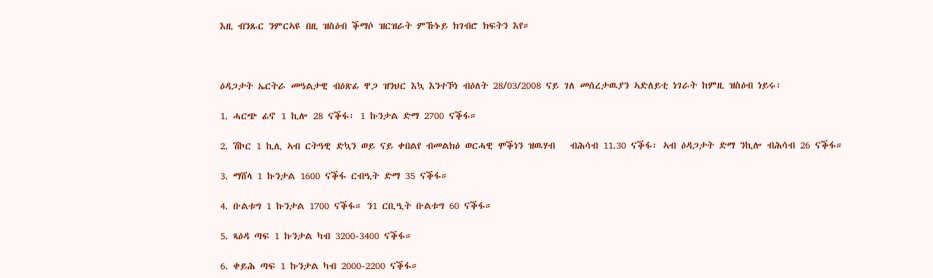እዚ ብንጹር ንምርኣዩ በዚ ዝስዕብ ቕማሶ ዝርዝራት ምኹኑይ ክገብሮ ክፍትን እየ።



ዕዳጋታት ኤርትራ መዓልታዊ ብዕጽፊ ዋጋ ዝንህር እኳ እንተኾነ ብዕለት 28/03/2008 ናይ ገለ መሰረታዉያን ኣድለይቲ ነገራት ከምዚ ዝስዕብ ነይሩ፡

1. ሓርጭ ፊኖ 1 ኪሎ 28 ናቕፋ፡ 1 ኩንታል ድማ 2700 ናቕፋ።

2. ሽኮር 1 ኪሊ ኣብ ርትዓዊ ድኳን ወይ ናይ ቀበልየ ብመልክዕ ወርሓዊ ሞቕነን ዝዉሃብ   ብሕሳብ 11.30 ናቕፋ፡ ኣብ ዕዳጋታት ድማ ንኪሎ ብሕሳብ 26 ናቕፋ።

3. ማሸላ 1 ኩንታል 1600 ናቕፋ ርብዒት ድማ 35 ናቕፋ።

4. ቡልቱግ 1 ኩንታል 1700 ናቕፋ። ን1 ርቢዒት ቡልቱግ 60 ናቕፋ።

5. ጻዕዳ ጣፍ 1 ኩንታል ካብ 3200-3400 ናቕፋ።

6. ቀይሕ ጣፍ 1 ኩንታል ካብ 2000-2200 ናቕፋ።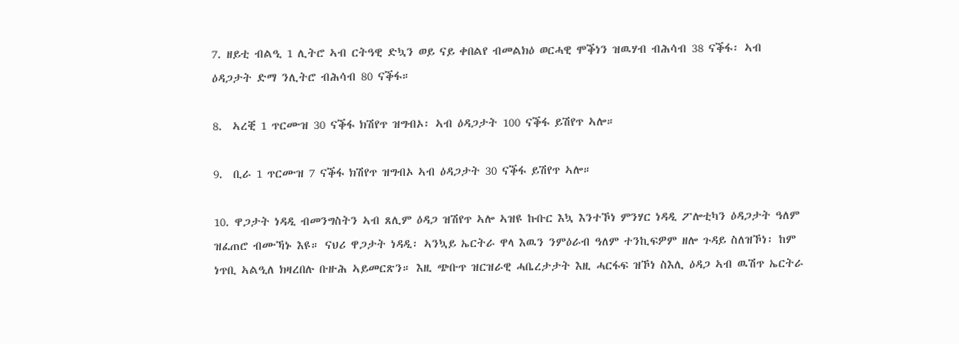7. ዘይቲ ብልዒ 1 ሊትሮ ኣብ ርትዓዊ ድኳን ወይ ናይ ቀበልየ ብመልክዕ ወርሓዊ ሞቕነን ዝዉሃብ ብሕሳብ 38 ናቕፋ፡ ኣብ ዕዳጋታት ድማ ንሊትሮ ብሕሳብ 80 ናቕፋ።

8.  ኣረቒ 1 ጥርሙዝ 30 ናቕፋ ክሽየጥ ዝግብኦ፡ ኣብ ዕዳጋታት 100 ናቕፋ ይሽየጥ ኣሎ።

9.  ቢራ 1 ጥርሙዝ 7 ናቕፋ ክሽየጥ ዝግብኦ ኣብ ዕዳጋታት 30 ናቕፋ ይሽየጥ ኣሎ።

10. ዋጋታት ነዳዲ ብመንግስትን ኣብ ጸሊም ዕዳጋ ዝሽየጥ ኣሎ ኣዝዩ ኩቡር እኳ እንተኾነ ምንሃር ነዳዲ ፖሎቲካን ዕዳጋታት ዓለም ዝፈጠሮ ብሙኻኑ እዩ። ናህሪ ዋጋታት ነዳዲ፡ ኣንኳይ ኤርትራ ዋላ እዉን ንምዕራብ ዓለም ተንኪፍዎም ዘሎ ጉዳይ ስለዝኾነ፡ ከም ነጥቢ ኣልዒለ ክዛረበሉ ቡዙሕ ኣይመርጽን። እዚ ጭቡጥ ዝርዝራዊ ሓቤረታታት እዚ ሓርፋፍ ዝኾነ ስእሊ ዕዳጋ ኣብ ዉሽጥ ኤርትራ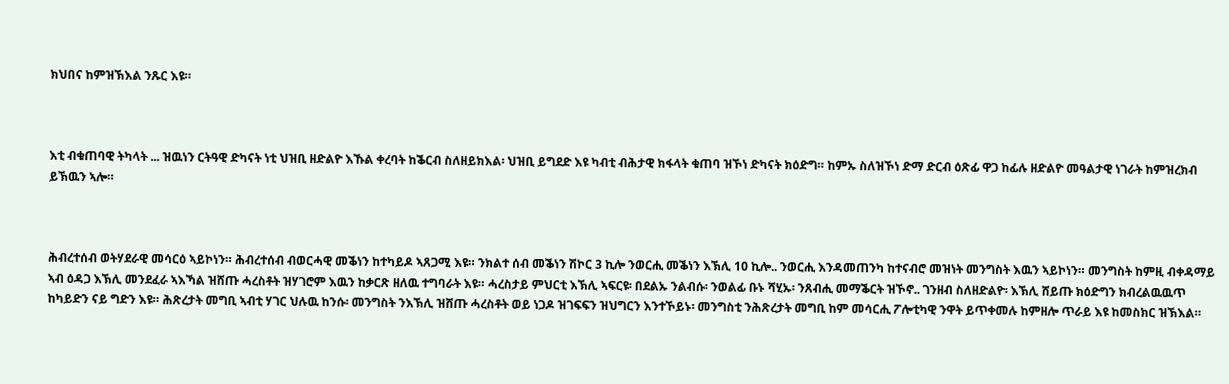ክህበና ከምዝኽእል ንጹር እዩ።



እቲ ብቁጠባዊ ትካላት ... ዝዉነን ርትዓዊ ድካናት ነቲ ህዝቢ ዘድልዮ እኹል ቀረባት ከቕርብ ስለዘይክእል፡ ህዝቢ ይግደድ እዩ ካብቲ ብሕታዊ ክፋላት ቁጠባ ዝኾነ ድካናት ክዕድግ። ከምኡ ስለዝኾነ ድማ ድርብ ዕጽፊ ዋጋ ከፊሉ ዘድልዮ መዓልታዊ ነገራት ከምዝረክብ ይኽዉን ኣሎ።



ሕብረተሰብ ወትሃደራዊ መሳርዕ ኣይኮነን። ሕብረተሰብ ብወርሓዊ መቕነን ከተካይዶ ኣጸጋሚ እዩ። ንክልተ ሰብ መቕነን ሽኮር 3 ኪሎ ንወርሒ መቕነን እኽሊ 10 ኪሎ.. ንወርሒ እንዳመጠንካ ከተናብሮ መዝነት መንግስት እዉን ኣይኮነን። መንግስት ከምዚ ብቀዳማይ ኣብ ዕዳጋ እኽሊ መንደፈራ ኣእኻል ዝሸጡ ሓረስቶት ዝሃገሮም እዉን ከቃርጽ ዘለዉ ተግባራት እዩ። ሓረስታይ ምህርቲ እኽሊ ኣፍርዩ፡ በደልኡ ንልብሱ፡ ንወልፊ ቡኑ ሻሂኡ፡ ንጸብሒ መማቕርት ዝኾኖ.. ገንዘብ ስለዘድልዮ፡ እኽሊ ሸይጡ ክዕድግን ክብረልዉዉጥ ከካይድን ናይ ግድን እዩ። ሕጽረታት መግቢ ኣብቲ ሃገር ህሉዉ ከንሱ፡ መንግስት ንእኽሊ ዝሸጡ ሓረስቶት ወይ ነጋዶ ዝገፍፍን ዝህግርን እንተኾይኑ፡ መንግስቲ ንሕጽረታት መግቢ ከም መሳርሒ ፖሎቲካዊ ንዋት ይጥቀመሉ ከምዘሎ ጥራይ እዩ ከመስክር ዝኽእል።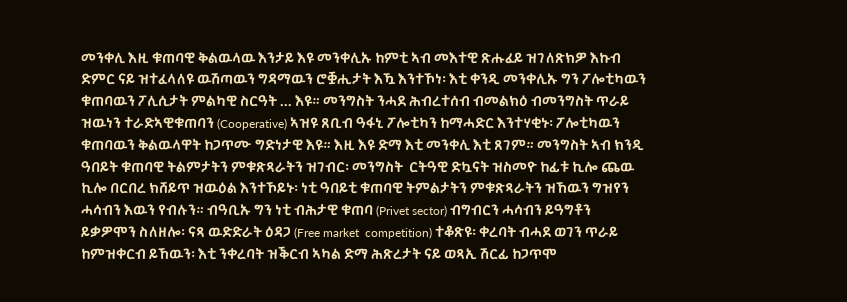መንቀሊ እዚ ቁጠባዊ ቅልዉላዉ እንታይ እዩ መንቀሊኡ ከምቲ ኣብ መእተዊ ጽሑፈይ ዝገለጽክዎ እኩብ ድምር ናይ ዝተፈላለዩ ዉሽጣዉን ግዳማዉን ሮቛሒታት እዃ እንተኾነ፡ እቲ ቀንዲ መንቀሊኡ ግን ፖሎቲካዉን ቁጠባዉን ፖሊሲታት ምልካዊ ስርዓት ... እዩ። መንግስት ንሓደ ሕብረተሰብ ብመልክዕ ብመንግስት ጥራይ ዝዉነን ተራድኣዊቁጠባን (Cooperative) ኣዝዩ ጸቢብ ዓፋኒ ፖሎቲካን ከማሓድር እንተሃቂኑ፡ ፖሎቲካዉን ቁጠባዉን ቅልዉላዋት ከጋጥሙ ግድነታዊ እዩ። እዚ እዩ ድማ እቲ መንቀሊ እቲ ጸገም። መንግስት ኣብ ክንዲ ዓበይት ቁጠባዊ ትልምታትን ምቁጽጻራትን ዝገብር፡ መንግስት  ርትዓዊ ድኳናት ዝስመዮ ከፊቱ ኪሎ ጨዉ ኪሎ በርበረ ክሸይጥ ዝዉዕል እንተኾይኑ፡ ነቲ ዓበይቲ ቁጠባዊ ትምልታትን ምቁጽጻራትን ዝኸዉን ግዝየን ሓሳብን እዉን የብሉን። ብዓቢኡ ግን ነቲ ብሕታዊ ቁጠባ (Privet sector) ብግብርን ሓሳብን ይዓግቶን ይቃዎሞን ስለዘሎ፡ ናጻ ዉድድራት ዕዳጋ (Free market  competition) ተቆጽዩ፡ ቀረባት ብሓደ ወገን ጥራይ ከምዝቀርብ ይኸዉን፡ እቲ ንቀረባት ዝቕርብ ኣካል ድማ ሕጽረታት ናይ ወጻኢ ሽርፊ ከጋጥሞ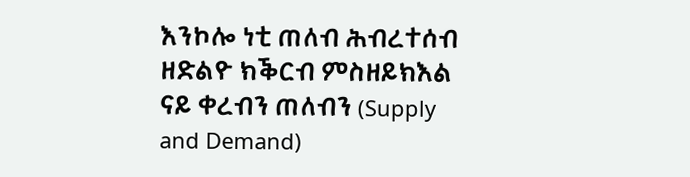እንኮሎ ነቲ ጠለብ ሕብረተሰብ ዘድልዮ ክቕርብ ምስዘይክእል ናይ ቀረብን ጠለብን (Supply and Demand)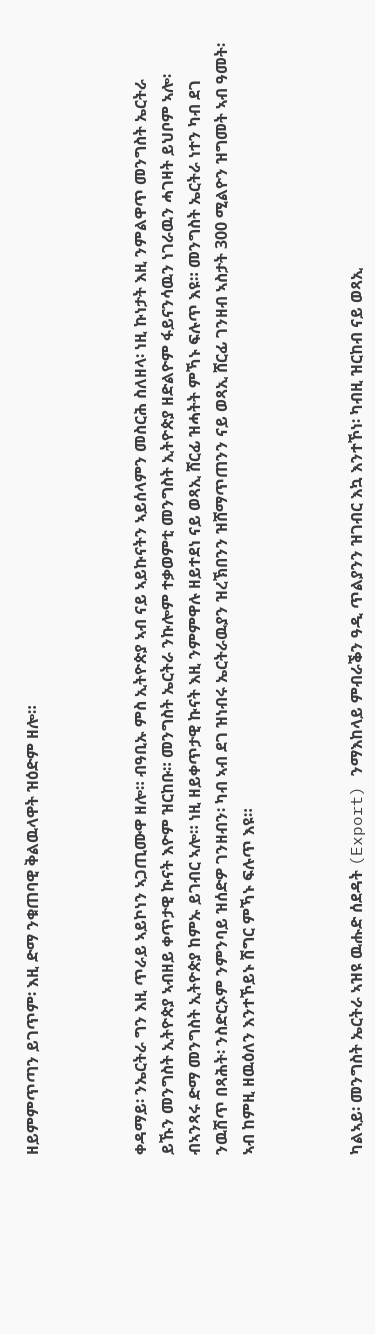ዘይምምጥጣን ይገጥም፡ እዚ ድማ ንቁጠባዊ ቅልዉላዋት ዝዕድም ዘሎ።



ቀዳማይ፡ ንኤርትራ ግን እዚ ጥራይ ኣይኮነን ኣጋጢሙዋ ዘሎ። ብዓቢኡ ምስ ኢትዮጵያ ኣብ ናይ ኣይኩናትን ኣይሰላምን መስርሕ ስለዘላ፡ ነዚ ኩነታት እዚ ንምልዋጥ መንግስት ኤርትራ ይኹን መንግስት ኢትዮጵያ ኣብዘይ ቀጥታዊ ኩናት እዮም ዝርከቡ። መንግስት ኤርትራ ንኩሎም ተቃወምቲ መንግስት ኢትዮጵያ ዘድልዮም ፋይናንሳዉን ነገራዉን ሓገዛት ይህቦም ኣሎ፡ ብኣንጻሩ ድማ መንግስት ኢትዮጵያ ከምኡ ይገብር ኣሎ። ነዚ ዘይቀጥታዊ ኩናት እዚ ንምምዋሉ ዘይተደነ ናይ ወጻኢ ሸርፊ ዝሓትት ምኻኑ ፍሉጥ እዩ። መንግስት ኤርትራ ነተን ካብ ደገ ንዉሽጥ በጻሕት፡ ንስድርኦም ንምንባይ ዝሰድዎ ገንዘብን፡ ካብ ኣብ ደገ ዝነብሩ ኤርትራዉያን ዝረኽበንን ዝሸማጥጠንን ናይ ወጻኢ ሸርፊ ገንዘብ ኣስታት 300 ሚልዮን ዝግመት ኣብ ዓመት፡ ኣብ ከምዚ ዘዉዕለን እንተኾይኑ ሽግር ምኻኑ ፍሉጥ እዩ።



ካልኣይ፡ መንግስት ኤርትራ ኣዝዩ ዉሑድ ሰደዳት (Export) ንማእከላይ ምብራቕን ዓዲ ጥልያንን ዝገብር እኳ እንተኾነ፡ ካብዚ ዝርከብ ናይ ወጻኢ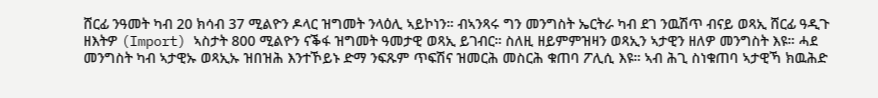ሸርፊ ንዓመት ካብ 20 ክሳብ 37 ሚልዮን ዶላር ዝግመት ንላዕሊ ኣይኮነን። ብኣንጻሩ ግን መንግስት ኤርትራ ካብ ደገ ንዉሽጥ ብናይ ወጻኢ ሸርፊ ዓዲጉ ዘእትዎ (Import) ኣስታት 800 ሚልዮን ናቕፋ ዝግመት ዓመታዊ ወጻኢ ይገብር። ስለዚ ዘይምምዝዛን ወጻኢን ኣታዊን ዘለዎ መንግስት እዩ። ሓደ መንግስት ካብ ኣታዊኡ ወጻኢኡ ዝበዝሕ እንተኾይኑ ድማ ንፍጹም ጥፍሽና ዝመርሕ መስርሕ ቁጠባ ፖሊሲ እዩ። ኣብ ሕጊ ስነቁጠባ ኣታዊኻ ክዉሕድ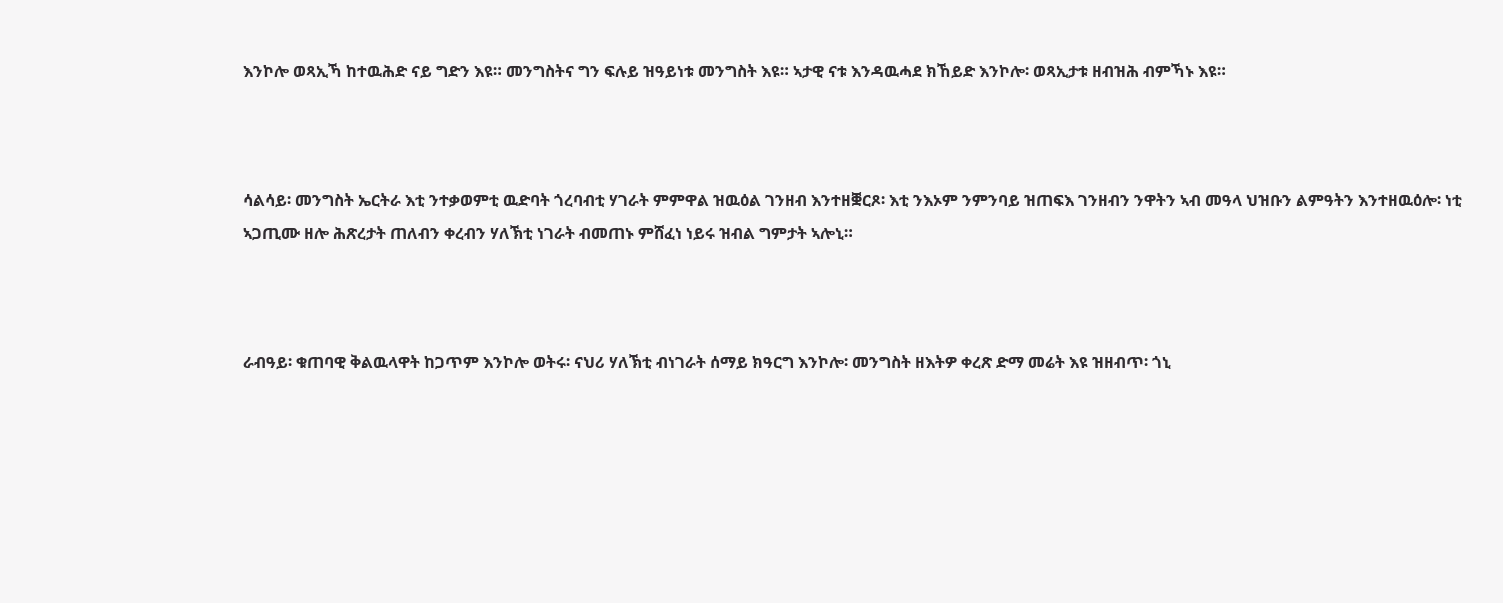እንኮሎ ወጻኢኻ ከተዉሕድ ናይ ግድን እዩ። መንግስትና ግን ፍሉይ ዝዓይነቱ መንግስት እዩ። ኣታዊ ናቱ እንዳዉሓደ ክኸይድ እንኮሎ፡ ወጻኢታቱ ዘብዝሕ ብምኻኑ እዩ።



ሳልሳይ፡ መንግስት ኤርትራ እቲ ንተቃወምቲ ዉድባት ጎረባብቲ ሃገራት ምምዋል ዝዉዕል ገንዘብ እንተዘቛርጾ፡ እቲ ንእኦም ንምንባይ ዝጠፍእ ገንዘብን ንዋትን ኣብ መዓላ ህዝቡን ልምዓትን እንተዘዉዕሎ፡ ነቲ ኣጋጢሙ ዘሎ ሕጽረታት ጠለብን ቀረብን ሃለኽቲ ነገራት ብመጠኑ ምሸፈነ ነይሩ ዝብል ግምታት ኣሎኒ።



ራብዓይ፡ ቁጠባዊ ቅልዉላዋት ከጋጥም እንኮሎ ወትሩ፡ ናህሪ ሃለኽቲ ብነገራት ሰማይ ክዓርግ እንኮሎ፡ መንግስት ዘእትዎ ቀረጽ ድማ መሬት እዩ ዝዘብጥ፡ ጎኒ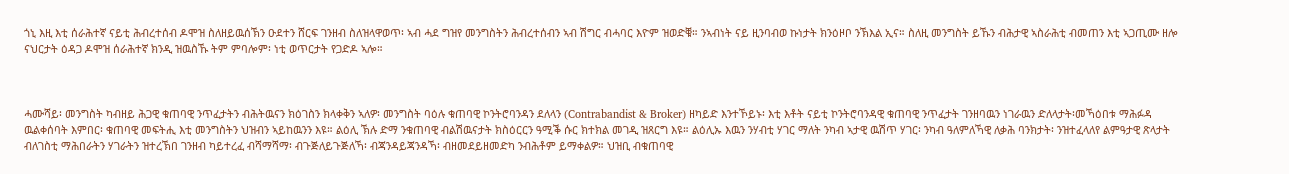ጎኒ እዚ እቲ ሰራሕተኛ ናይቲ ሕብረተሰብ ዶሞዝ ስለዘይዉሰኽን ዑደተን ሸርፍ ገንዘብ ስለዝላዋወጥ፡ ኣብ ሓደ ግዝየ መንግስትን ሕብረተሰብን ኣብ ሽግር ብሓባር እዮም ዝወድቑ። ንኣብነት ናይ ዚንባብወ ኩነታት ክንዕዞቦ ንኽእል ኢና። ስለዚ መንግስት ይኹን ብሕታዊ ኣስራሕቲ ብመጠን እቲ ኣጋጢሙ ዘሎ ናህርታት ዕዳጋ ዶሞዝ ሰራሕተኛ ክንዲ ዝዉስኹ ትም ምባሎም፡ ነቲ ወጥርታት የጋድዶ ኣሎ።



ሓሙሻይ፡ መንግስት ካብዘይ ሕጋዊ ቁጠባዊ ንጥፈታትን ብሕትዉናን ክዕገስን ክላቀቅን ኣለዎ፡ መንግስት ባዕሉ ቁጠባዊ ኮንትሮባንዳን ደለላን (Contrabandist & Broker) ዘካይድ እንተኾይኑ፡ እቲ እቶት ናይቲ ኮንትሮባንዳዊ ቁጠባዊ ንጥፈታት ገንዘባዉን ነገራዉን ድለላታት፡መኻዕበቱ ማሕፉዳ ዉልቀሰባት እምበር፡ ቁጠባዊ መፍትሒ እቲ መንግስትን ህዝብን ኣይከዉንን እዩ። ልዕሊ ኽሉ ድማ ንቁጠባዊ ብልሽዉናታት ክስዕርርን ዓሚቕ ሱር ክተክል መገዲ ዝጸርግ እዩ። ልዕሊኡ እዉን ንሃብቲ ሃገር ማለት ንካብ ኣታዊ ዉሽጥ ሃገር፡ ንካብ ዓለምለኻዊ ለቃሕ ባንክታት፡ ንዝተፈላለየ ልምዓታዊ ጽላታት ብለገስቲ ማሕበራትን ሃገራትን ዝተረኽበ ገንዘብ ካይተረፈ ብሻማሻማ፡ ብጉጅለይጉጅለኻ፡ ብጃንዳይጃንዳኻ፡ ብዘመደይዘመድካ ንብሕቶም ይማቀልዎ። ህዝቢ ብቁጠባዊ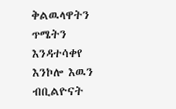ቅልዉላዋትን ጥሜትን እንዳተሳቀየ እንኮሎ እዉን ብቢልዮናት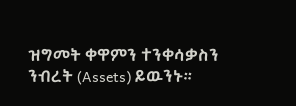ዝግመት ቀዋምን ተንቀሳቃስን ንብረት (Assets) ይዉንኑ።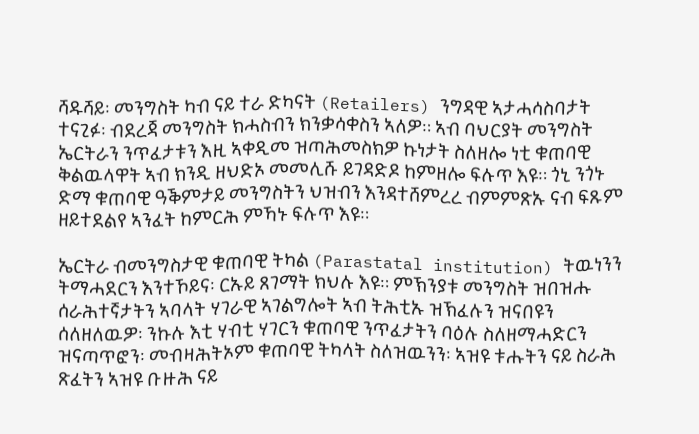ሻዱሻይ፡ መንግስት ካብ ናይ ተራ ድካናት (Retailers) ንግዳዊ ኣታሓሳስባታት ተናጊፉ፡ ብደረጃ መንግስት ክሓስብን ክንቃሳቀስን ኣለዎ። ኣብ ባህርያት መንግስት ኤርትራን ንጥፈታቱን እዚ ኣቀዲመ ዝጣሕመስክዎ ኩነታት ስለዘሎ ነቲ ቁጠባዊ ቅልዉላዋት ኣብ ክንዲ ዘህድኦ መመሊሹ ይገዳድዶ ከምዘሎ ፍሉጥ እዩ። ጎኒ ንጎኑ ድማ ቁጠባዊ ዓቕምታይ መንግስትን ህዝብን እንዳተሸምረረ ብምምጽኡ ናብ ፍጹም ዘይተደልየ ኣንፈት ከምርሕ ምኻኑ ፍሉጥ እዩ።

ኤርትራ ብመንግስታዊ ቁጠባዊ ትካል (Parastatal institution) ትዉነንን ትማሓደርን እንተኾይና፡ ርኡይ ጸገማት ክህሉ እዩ። ምኽንያቱ መንግስት ዝበዝሑ ሰራሕተኛታትን ኣባላት ሃገራዊ ኣገልግሎት ኣብ ትሕቲኡ ዝኽፈሉን ዝናበዩን ሰለዘለዉዎ፡ ንኩሉ እቲ ሃብቲ ሃገርን ቁጠባዊ ንጥፈታትን ባዕሉ ስለዘማሓድርን ዝናጣጥፎን፡ መብዛሕትኦም ቁጠባዊ ትካላት ስለዝዉንን፡ ኣዝዩ ቱሑትን ናይ ስራሕ ጽፈትን ኣዝዩ ቡዙሕ ናይ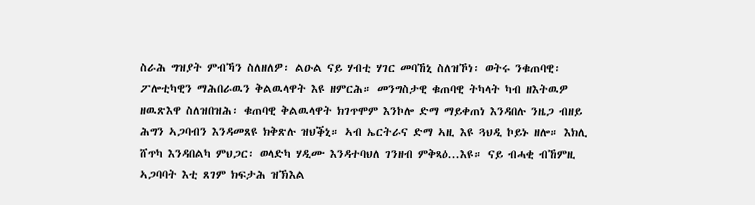ስራሕ ግዝያት ምብኻን ስለዘለዎ፡ ልዑል ናይ ሃብቲ ሃገር መባኸኒ ስለዝኾነ፡ ወትሩ ንቁጠባዊ፡ ፖሎቲካዊን ማሕበራዉን ቅልዉላዋት እዩ ዘምርሕ። መንግስታዊ ቁጠባዊ ትካላት ካብ ዘእትዉዎ ዘዉጽእዋ ስለዝበዝሕ፡ ቁጠባዊ ቅልዉላዋት ክገጥሞም እንኮሎ ድማ ማይቀጠነ እንዳበሉ ንዜጋ ብዘይ ሕግን ኣጋባብን እንዳመጸዩ ክቅጽሉ ዝህቕኒ። ኣብ ኤርትራና ድማ ኣዚ እዩ ጓህዲ ኮይኑ ዘሎ። እክሊ ሸጥካ እንዳበልካ ምህጋር፡ ወላድካ ሃዲሙ እንዳተባህለ ገንዘብ ምቅጻዕ...እዩ። ናይ ብሓቂ ብኸምዚ ኣጋባባት እቲ ጸገም ክፍታሕ ዝኽእል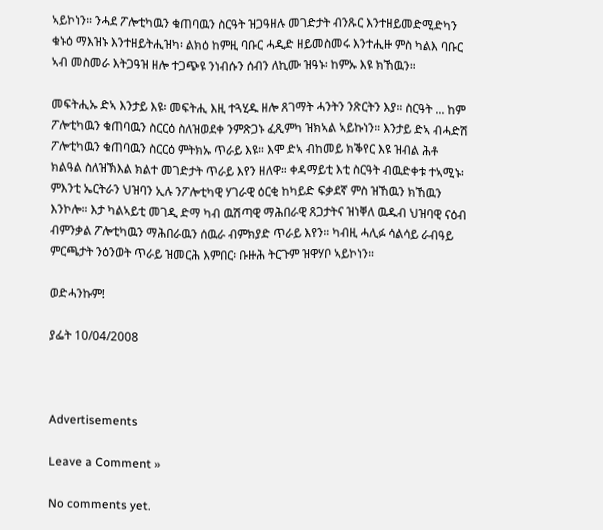ኣይኮነን። ንሓደ ፖሎቲካዉን ቁጠባዉን ስርዓት ዝጋዓዘሉ መገድታት ብንጹር እንተዘይመድሚድካን ቁኑዕ ማእዝኑ እንተዘይትሒዝካ፡ ልክዕ ከምዚ ባቡር ሓዲድ ዘይመስመሩ እንተሒዙ ምስ ካልእ ባቡር ኣብ መስመራ እትጋዓዝ ዘሎ ተጋጭዩ ንነብሱን ሰብን ለኪሙ ዝዓኑ፡ ከምኡ እዩ ክኸዉን።

መፍትሒኡ ድኣ እንታይ እዩ፡ መፍትሒ እዚ ተጓሂዱ ዘሎ ጸገማት ሓንትን ንጽርትን እያ። ስርዓት ... ከም ፖሎቲካዉን ቁጠባዉን ስርርዕ ስለዝወደቀ ንምጽጋኑ ፈጺምካ ዝክኣል ኣይኩነን። እንታይ ድኣ ብሓድሽ ፖሎቲካዉን ቁጠባዉን ስርርዕ ምትክኡ ጥራይ እዩ። እሞ ድኣ ብከመይ ክቕየር እዩ ዝብል ሕቶ ክልዓል ስለዝኽእል ክልተ መገድታት ጥራይ እየን ዘለዋ። ቀዳማይቲ እቲ ስርዓት ብዉድቀቱ ተኣሚኑ፡ ምእንቲ ኤርትራን ህዝባን ኢሉ ንፖሎቲካዊ ሃገራዊ ዕርቂ ከካይድ ፍቃደኛ ምስ ዝኸዉን ክኸዉን እንኮሎ። እታ ካልኣይቲ መገዲ ድማ ካብ ዉሽጣዊ ማሕበራዊ ጸጋታትና ዝነቐለ ዉዱብ ህዝባዊ ናዕብ ብምንቃል ፖሎቲካዉን ማሕበራዉን ሰዉራ ብምክያድ ጥራይ እየን። ካብዚ ሓሊፉ ሳልሳይ ራብዓይ ምርጫታት ንዕንወት ጥራይ ዝመርሕ እምበር፡ ቡዙሕ ትርጉም ዝዋሃቦ ኣይኮነን።

ወድሓንኩም!

ያፌት 10/04/2008



Advertisements

Leave a Comment »

No comments yet.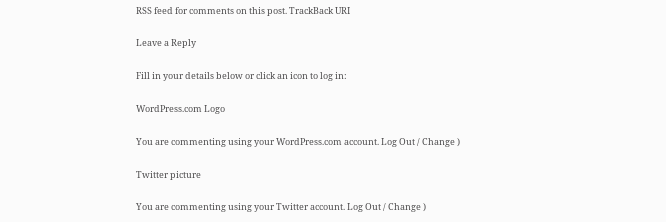RSS feed for comments on this post. TrackBack URI

Leave a Reply

Fill in your details below or click an icon to log in:

WordPress.com Logo

You are commenting using your WordPress.com account. Log Out / Change )

Twitter picture

You are commenting using your Twitter account. Log Out / Change )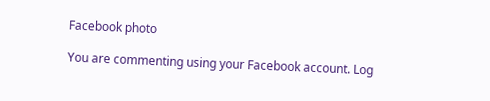Facebook photo

You are commenting using your Facebook account. Log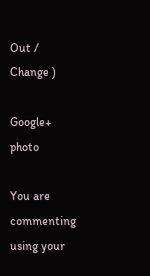Out / Change )

Google+ photo

You are commenting using your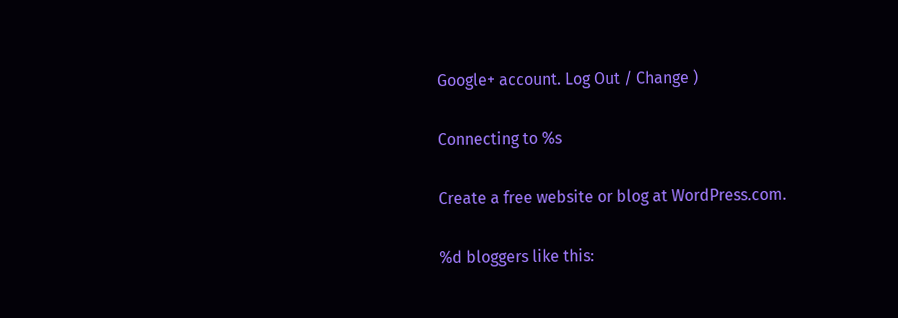Google+ account. Log Out / Change )

Connecting to %s

Create a free website or blog at WordPress.com.

%d bloggers like this: